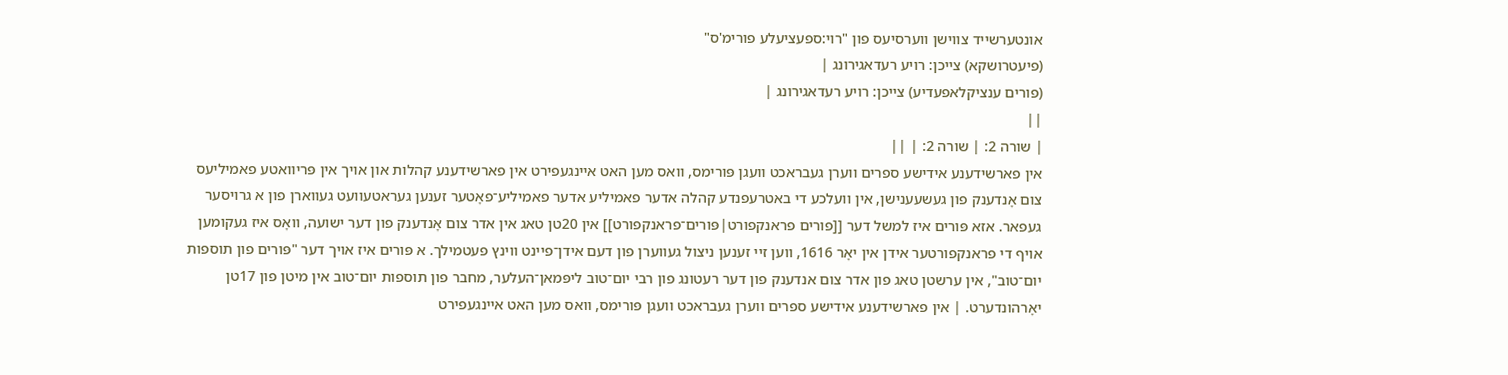אונטערשייד צווישן ווערסיעס פון "רוי:ספעציעלע פורימ'ס"
(פיעטרושקא) צייכן: רויע רעדאגירונג |
(פורים ענציקלאפעדיע) צייכן: רויע רעדאגירונג |
||
| שורה 2: | שורה 2: | ||
אין פארשידענע אידישע ספרים ווערן געבראכט וועגן פּורימס, וואס מען האט איינגעפירט אין פארשידענע קהלות און אויך אין פּריוואטע פאמיליעס צום אָנדענק פון געשעענישן, אין וועלכע די באטרעפנדע קהלה אדער פאמיליע אדער פאמיליע־פאָטער זענען געראטעוועט געווארן פון א גרויסער געפאר. אזא פּורים איז למשל דער [[פורים פראנקפורט|פּורים־פראנקפורט]] אין 20טן טאג אין אדר צום אָנדענק פון דער ישועה, וואָס איז געקומען אויף די פראנקפורטער אידן אין יאָר 1616, ווען זיי זענען ניצול געווערן פון דעם אידן־פיינט ווינץ פעטמילך. א פּורים איז אויך דער "פּורים פון תוספות יום־טוב", אין ערשטן טאג פון אדר צום אנדענק פון דער רעטונג פון רבי יום־טוב ליפּמאן־העלער, מחבר פון תוספות יום־טוב אין מיטן פון 17טן יאָרהונדערט. | אין פארשידענע אידישע ספרים ווערן געבראכט וועגן פּורימס, וואס מען האט איינגעפירט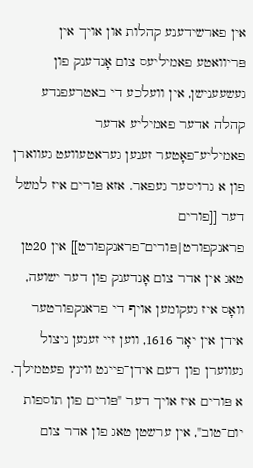אין פארשידענע קהלות און אויך אין פּריוואטע פאמיליעס צום אָנדענק פון געשעענישן, אין וועלכע די באטרעפנדע קהלה אדער פאמיליע אדער פאמיליע־פאָטער זענען געראטעוועט געווארן פון א גרויסער געפאר. אזא פּורים איז למשל דער [[פורים פראנקפורט|פּורים־פראנקפורט]] אין 20טן טאג אין אדר צום אָנדענק פון דער ישועה, וואָס איז געקומען אויף די פראנקפורטער אידן אין יאָר 1616, ווען זיי זענען ניצול געווערן פון דעם אידן־פיינט ווינץ פעטמילך. א פּורים איז אויך דער "פּורים פון תוספות יום־טוב", אין ערשטן טאג פון אדר צום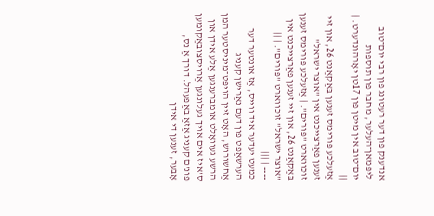אנדענק פון דער רעטונג פון רבי יום־טוב ליפּמאן־העלער, מחבר פון תוספות יום־טוב אין מיטן פון 17טן יאָרהונדערט. | ||
אַזעלכע פּורימס זענען בּאַקאַנט 26, און זיי זענען פאַרצייכנט אין "אוצר ישראל" זוכווארט "פּורים". | אַזעלכע פּורימס זענען בּאַקאַנט 26, און זיי זענען פאַרצייכנט אין "אוצר ישראל" זוכווארט "פּורים". | ||
---- | |||
כמעט יעדער איד ווייס, אַז אונטער דער הערשאַפט פון דעם נאַרישן קעניג אַחשורוש, האָט זיין הויפּט־מיניסטער המן הרשע געוואָלט אומברענגען אַלע אידן און ס'איז אים אויך געלונגען אַרויסצובאַקומען פונ'ם קעניג אַזאַ באַפעהל. דורך אַ נס, אָבער, זענען די אידן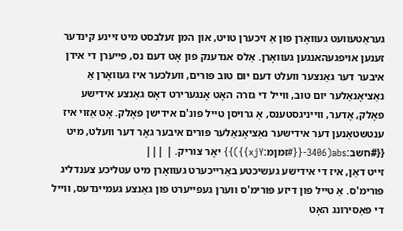געראַטעוועט געוואָרן פון אַ זיכערן טויט, און המן זעלבסט מיט זיינע קינדער זענען אויפגעהאנגען געוואָרן. אַלס אנדענק פון אָט דעם נס, פייערן די אידן איבער דער גאַנצער וועלט דעם יום טוב פּורים, וועלכער איז געוואָרן אַ נאַציאָנאַלער יום טוב, ווייל די גזרה האָט אָנגערירט דאָס גאַנצע אידישע פאָלק, אָדער, ווייניגסטענס, אַ גרויסן טייל פונ'ם אידישן פאָלק. אָט אַזוי איז ענטשטאַנען דער אידישער נאַציאָנאַלער פּורים איבער גאָר דער וועלט, מיט {{#חשב:abs(3406-{{#זמןמ:xjY}})}} יאָר צוריק. | |||
זייט דאַן, איז די אידישע געשיכטע באַרייכערט געוואָרן מיט עטליכע צענדליג פּורימ'ס. אַ טייל פון דיזע פּורימ'ס ווערן געפייערט פון גאַנצע געמיינדעס, ווייל די פּאַסירונג האָט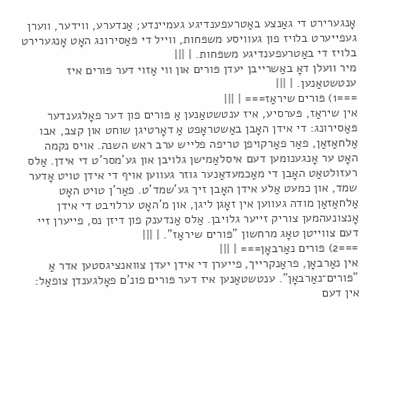אָנגערירט די גאַנצע באַטרעפענדיגע געמיינדע; אַנדערע, ווידער, ווערן געפייערט בלויז פון געוויסע משפּחות, ווייל די פּאַסירונג האָט אָנגערירט בלויז די באַטרעפענדיגע משפּחות. | |||
מיר וועלן דאָ באַשרייבן יעדן פּורים און ווי אַזוי דער פּורים איז ענטשטאַנען. | |||
===1) פּורים שיראַז=== | |||
אין שיראַז, פּערסיע, איז ענטשטאַנען אַ פּורים פון דער פאָלגענדער פּאַסירונג: די אידן האָבן באַשטראָפט אַ דאָרטיגן שוחט און קצב, אבו אַלחאַזאַן, פאַר פאַרקויפן טריפה פלייש ערב ראש השנה. אויס נקמה האָט ער אָנגענומען דעם איסלאַמישן גלויבן און גע'מסר'ט די אידן. אַלס רעזולטאַט האָבן די מאַכמעדאַנער גוזר געווען אויף די אידן טויט אָדער שמד, און כמעט אַלע אידן האָבן זיך גע'שמד'ט. פאַר'ן טויט האָט אַלחאַזאַן מודה געווען אין זאָגן ליגן, און מ'האָט ערלויבט די אידן אָנצונעהמען צוריק זייער גלויבן. אַלס אַנדענק פון דיזן נס, פייערן זיי דעם צווייטן טאָג מרחשון "פּורים שיראַז". | |||
===2) פּורים נאַרבאָן=== | |||
אין נאַרבאָן, פראַנקרייך, פייערן די אידן יעדן צוואנציגסטען אדר אַ "פּורים־נאַרבאָן". ענטשטאַנען איז דער פּורים פונ'ם פאָלגענדן צופאַל: אין דעם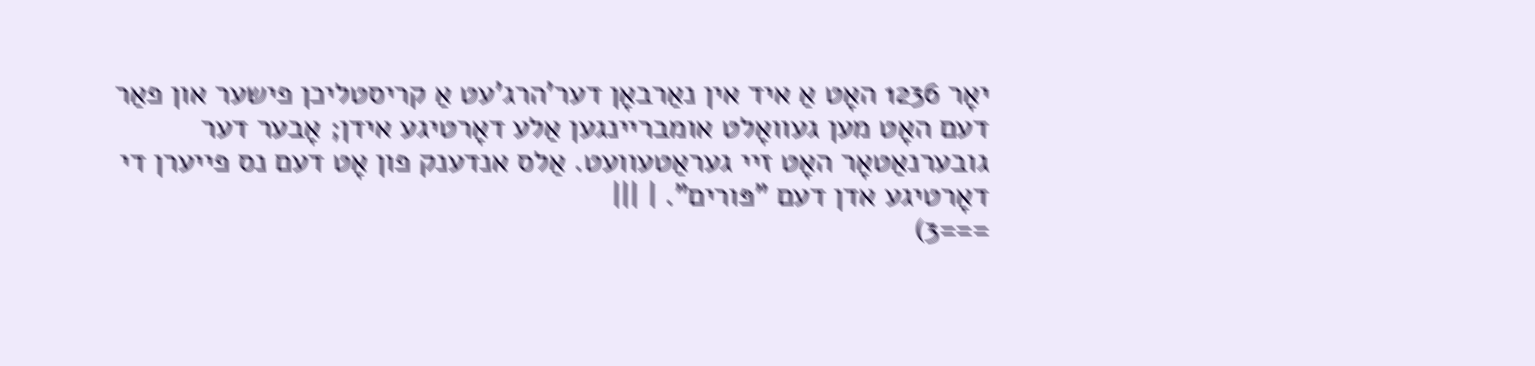יאָר 1236 האָט אַ איד אין נאַרבאָן דער'הרג'עט אַ קריסטליכן פישער און פאַר דעם האָט מען געוואָלט אומבריינגען אַלע דאָרטיגע אידן; אָבער דער גובערנאַטאָר האָט זיי געראַטעוועט. אַלס אנדענק פון אָט דעם נס פייערן די דאָרטיגע אדן דעם "פּורים". | |||
===3)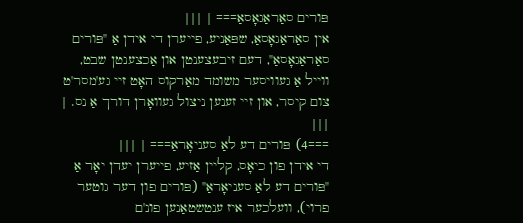פּורים סאַראַגאָסאַ=== | |||
אין סאַראַגאָסאַ, שפּאַניע, פייערן די אידן אַ "פּורים סאַראַגאָסאַ", דעם זיבעצענטן און אַכצענטן שבט, ווייל אַ געוויסער משומד מאַרקוס האָט זיי גע'מסר'ט צום קיסר, און זיי זענען ניצול געוואָרן דורך אַ נס. | |||
===4) פּורים דע לאַ סעניאָראַ=== | |||
די אידן פון כיאָס, קליין אַזיע, פייערן יעדן יאָר אַ "פּורים דע לאַ סעניאָראַ" (פּורים פון דער גוטער פרוי), וועלכער איז ענטשטאַנען פונ'ם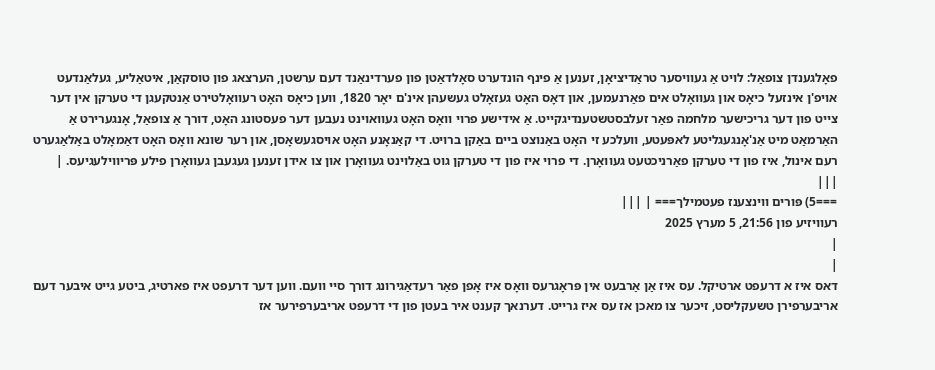פאָלגענדן צופאַל: לויט אַ געוויסער טראַדיציאָן, זענען אַ פינף הונדערט סאָלדאַטן פון פערדינאַנד דעם ערשטן, הערצאג פון טוסקאַן, איטאַליע, געלאַנדעט אויפ'ן אינזעל כיאָס און געוואָלט אים פאַרנעמען, און דאָס האָט געזאָלט געשעהן אינ'ם יאָר 1820, ווען כיאָס האָט רעוואָלטירט אַנטקעגן די טערקן אין דער צייט פון דער גריכישער מלחמה פאַר זעלבסטשטענדיגקייט. אַ אידישע פרוי וואָס האָט געוואוינט נעבען דער פעסטונג האָט, דורך אַ צופאַל, אָנגערירט אַ האַרמאַט מיט אַנ'אָנגעגליטע לאפּעטע, וועלכע זי האָט באַנוצט ביים באַקן ברויט. די קאַנאָנע האָט אויסגעשאָסן, און רער שונא וואָס האָט דאַמאָלט באַלאַגערט רעם אינול, איז פון די טערקן פאַרניכטעט געוואָרן. די פרוי איז פון די טערקן גוט באַלוינט געוואָרן און צו אידן זענען געגעבן געוואָרן פילע פּריווילעגיעס. | |||
===5) פּורים ווינצענז פעטמילך=== | |||
רעוויזיע פון 21:56, 5 מערץ 2025
|
|
דאס איז א דרעפט ארטיקל. עס איז אַן אַרבעט אין פּראָגרעס וואָס איז אָפן פאַר רעדאַגירונג דורך סיי וועם. ווען דער דרעפט איז פארטיג, ביטע גייט איבער דעם אריבערפירן טשעקליסט, זיכער צו מאכן אז עס איז גרייט. דערנאך קענט איר בעטן פון די דרעפט אריבערפירער אז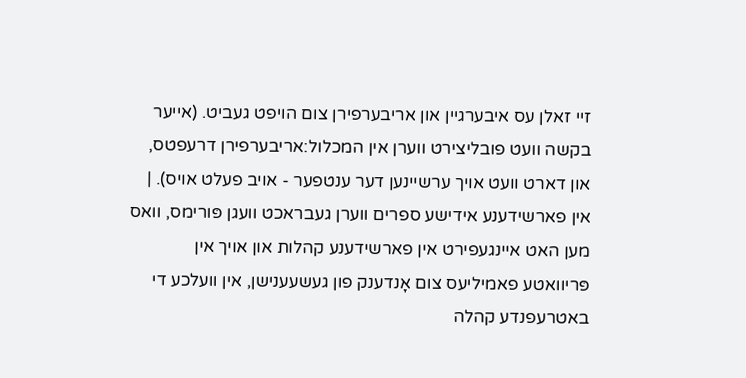זיי זאלן עס איבערגיין און אריבערפירן צום הויפט געביט. (אייער בקשה וועט פובליצירט ווערן אין המכלול:אריבערפירן דרעפטס, און דארט וועט אויך ערשיינען דער ענטפער - אויב פעלט אויס). |
אין פארשידענע אידישע ספרים ווערן געבראכט וועגן פּורימס, וואס מען האט איינגעפירט אין פארשידענע קהלות און אויך אין פּריוואטע פאמיליעס צום אָנדענק פון געשעענישן, אין וועלכע די באטרעפנדע קהלה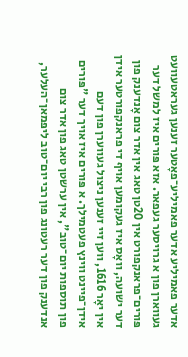אדער פאמיליע אדער פאמיליע־פאָטער זענען געראטעוועט געווארן פון א גרויסער געפאר. אזא פּורים איז למשל דער פּורים־פראנקפורט אין 20טן טאג אין אדר צום אָנדענק פון דער ישועה, וואָס איז געקומען אויף די פראנקפורטער אידן אין יאָר 1616, ווען זיי זענען ניצול געווערן פון דעם אידן־פיינט ווינץ פעטמילך. א פּורים איז אויך דער "פּורים פון תוספות יום־טוב", אין ערשטן טאג פון אדר צום אנדענק פון דער רעטונג פון רבי יום־טוב ליפּמאן־העלער,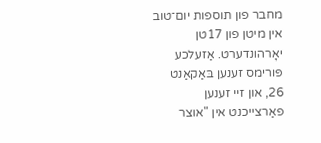מחבר פון תוספות יום־טוב אין מיטן פון 17טן יאָרהונדערט. אַזעלכע פּורימס זענען בּאַקאַנט 26, און זיי זענען פאַרצייכנט אין "אוצר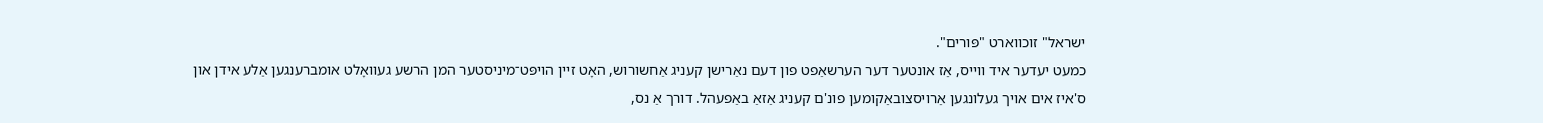ישראל" זוכווארט "פּורים".
כמעט יעדער איד ווייס, אַז אונטער דער הערשאַפט פון דעם נאַרישן קעניג אַחשורוש, האָט זיין הויפּט־מיניסטער המן הרשע געוואָלט אומברענגען אַלע אידן און ס'איז אים אויך געלונגען אַרויסצובאַקומען פונ'ם קעניג אַזאַ באַפעהל. דורך אַ נס,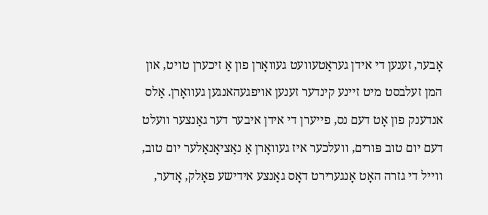אָבער, זענען די אידן געראַטעוועט געוואָרן פון אַ זיכערן טויט, און המן זעלבסט מיט זיינע קינדער זענען אויפגעהאנגען געוואָרן. אַלס אנדענק פון אָט דעם נס, פייערן די אידן איבער דער גאַנצער וועלט דעם יום טוב פּורים, וועלכער איז געוואָרן אַ נאַציאָנאַלער יום טוב, ווייל די גזרה האָט אָנגערירט דאָס גאַנצע אידישע פאָלק, אָדער,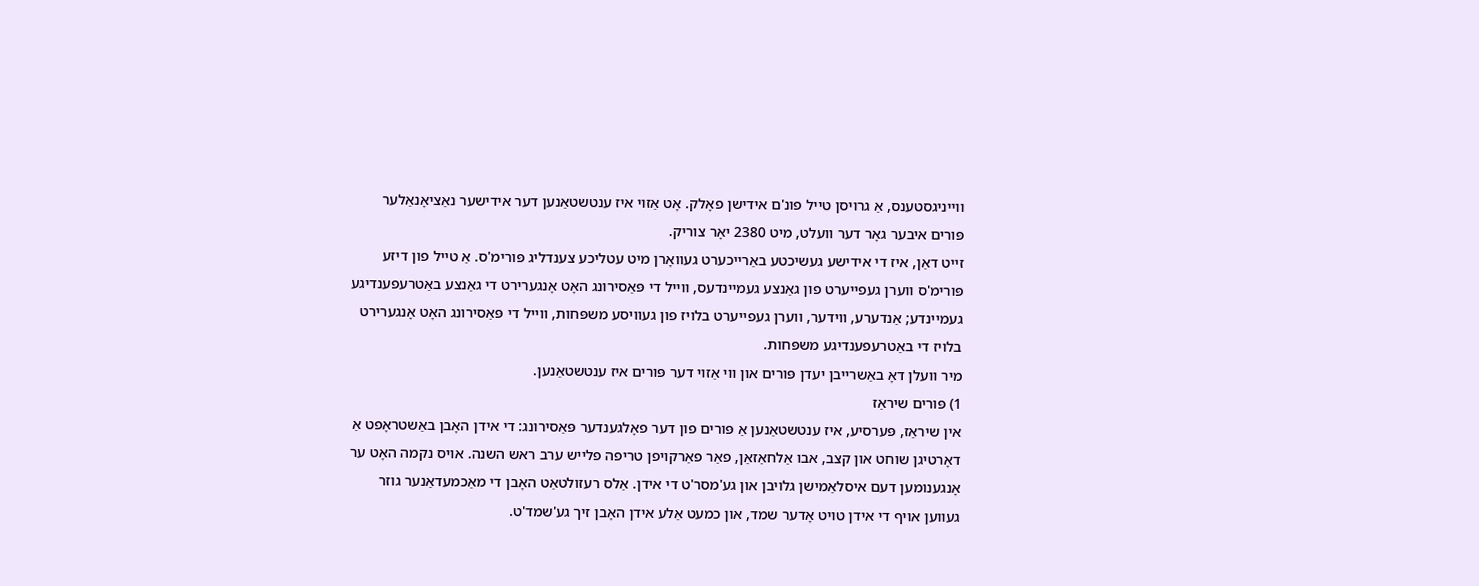ווייניגסטענס, אַ גרויסן טייל פונ'ם אידישן פאָלק. אָט אַזוי איז ענטשטאַנען דער אידישער נאַציאָנאַלער פּורים איבער גאָר דער וועלט, מיט 2380 יאָר צוריק.
זייט דאַן, איז די אידישע געשיכטע באַרייכערט געוואָרן מיט עטליכע צענדליג פּורימ'ס. אַ טייל פון דיזע פּורימ'ס ווערן געפייערט פון גאַנצע געמיינדעס, ווייל די פּאַסירונג האָט אָנגערירט די גאַנצע באַטרעפענדיגע געמיינדע; אַנדערע, ווידער, ווערן געפייערט בלויז פון געוויסע משפּחות, ווייל די פּאַסירונג האָט אָנגערירט בלויז די באַטרעפענדיגע משפּחות.
מיר וועלן דאָ באַשרייבן יעדן פּורים און ווי אַזוי דער פּורים איז ענטשטאַנען.
1) פּורים שיראַז
אין שיראַז, פּערסיע, איז ענטשטאַנען אַ פּורים פון דער פאָלגענדער פּאַסירונג: די אידן האָבן באַשטראָפט אַ דאָרטיגן שוחט און קצב, אבו אַלחאַזאַן, פאַר פאַרקויפן טריפה פלייש ערב ראש השנה. אויס נקמה האָט ער אָנגענומען דעם איסלאַמישן גלויבן און גע'מסר'ט די אידן. אַלס רעזולטאַט האָבן די מאַכמעדאַנער גוזר געווען אויף די אידן טויט אָדער שמד, און כמעט אַלע אידן האָבן זיך גע'שמד'ט.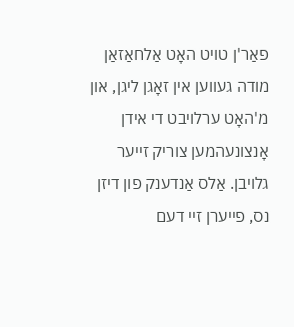פאַר'ן טויט האָט אַלחאַזאַן מודה געווען אין זאָגן ליגן, און מ'האָט ערלויבט די אידן אָנצונעהמען צוריק זייער גלויבן. אַלס אַנדענק פון דיזן נס, פייערן זיי דעם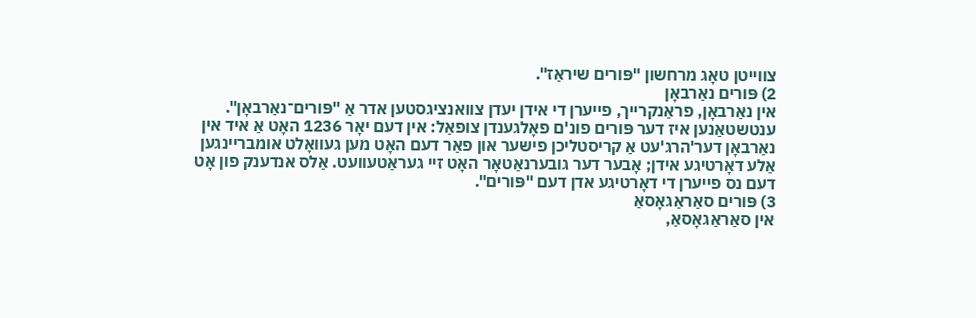צווייטן טאָג מרחשון "פּורים שיראַז".
2) פּורים נאַרבאָן
אין נאַרבאָן, פראַנקרייך, פייערן די אידן יעדן צוואנציגסטען אדר אַ "פּורים־נאַרבאָן". ענטשטאַנען איז דער פּורים פונ'ם פאָלגענדן צופאַל: אין דעם יאָר 1236 האָט אַ איד אין נאַרבאָן דער'הרג'עט אַ קריסטליכן פישער און פאַר דעם האָט מען געוואָלט אומבריינגען אַלע דאָרטיגע אידן; אָבער דער גובערנאַטאָר האָט זיי געראַטעוועט. אַלס אנדענק פון אָט דעם נס פייערן די דאָרטיגע אדן דעם "פּורים".
3) פּורים סאַראַגאָסאַ
אין סאַראַגאָסאַ,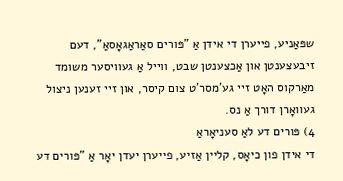שפּאַניע, פייערן די אידן אַ "פּורים סאַראַגאָסאַ", דעם זיבעצענטן און אַכצענטן שבט, ווייל אַ געוויסער משומד מאַרקוס האָט זיי גע'מסר'ט צום קיסר, און זיי זענען ניצול געוואָרן דורך אַ נס.
4) פּורים דע לאַ סעניאָראַ
די אידן פון כיאָס, קליין אַזיע, פייערן יעדן יאָר אַ "פּורים דע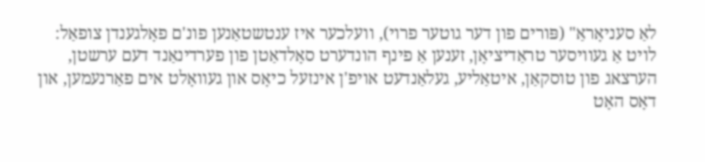לאַ סעניאָראַ" (פּורים פון דער גוטער פרוי), וועלכער איז ענטשטאַנען פונ'ם פאָלגענדן צופאַל: לויט אַ געוויסער טראַדיציאָן, זענען אַ פינף הונדערט סאָלדאַטן פון פערדינאַנד דעם ערשטן, הערצאג פון טוסקאַן, איטאַליע, געלאַנדעט אויפ'ן אינזעל כיאָס און געוואָלט אים פאַרנעמען, און דאָס האָט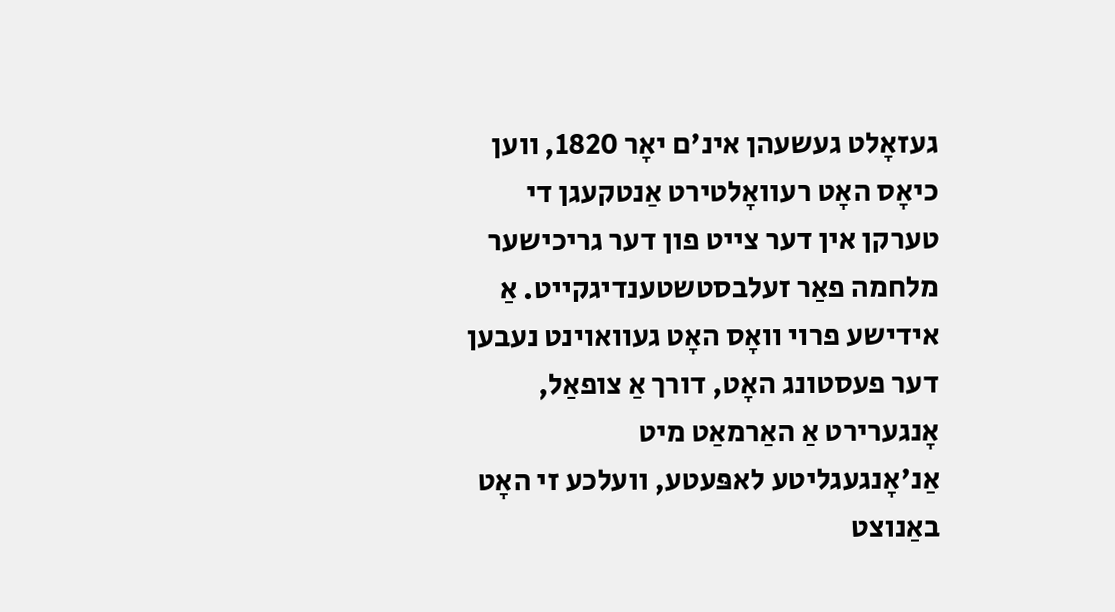געזאָלט געשעהן אינ'ם יאָר 1820, ווען כיאָס האָט רעוואָלטירט אַנטקעגן די טערקן אין דער צייט פון דער גריכישער מלחמה פאַר זעלבסטשטענדיגקייט. אַ אידישע פרוי וואָס האָט געוואוינט נעבען דער פעסטונג האָט, דורך אַ צופאַל, אָנגערירט אַ האַרמאַט מיט אַנ'אָנגעגליטע לאפּעטע, וועלכע זי האָט באַנוצט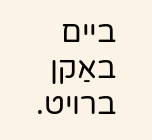ביים באַקן ברויט.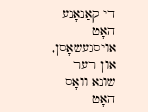די קאַנאָנע האָט אויסגעשאָסן, און רער שונא וואָס האָט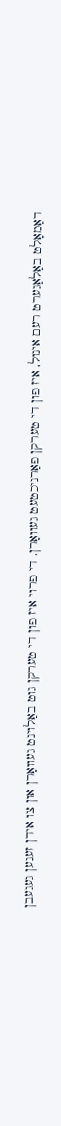דאַמאָלט באַלאַגערט רעם אינול, איז פון די טערקן פאַרניכטעט געוואָרן. די פרוי איז פון די טערקן גוט באַלוינט געוואָרן און צו אידן זענען געגעבן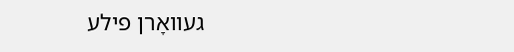געוואָרן פילע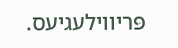פּריווילעגיעס.